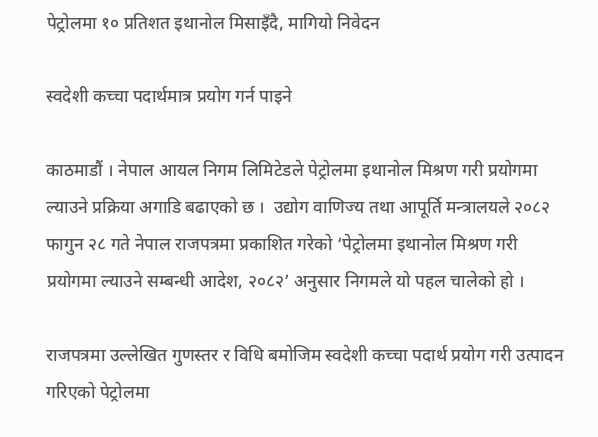पेट्रोलमा १० प्रतिशत इथानोल मिसाइँदै, मागियो निवेदन

स्वदेशी कच्चा पदार्थमात्र प्रयोग गर्न पाइने

काठमाडौं । नेपाल आयल निगम लिमिटेडले पेट्रोलमा इथानोल मिश्रण गरी प्रयोगमा ल्याउने प्रक्रिया अगाडि बढाएको छ ।  उद्योग वाणिज्य तथा आपूर्ति मन्त्रालयले २०८२ फागुन २८ गते नेपाल राजपत्रमा प्रकाशित गरेको ‘पेट्रोलमा इथानोल मिश्रण गरी प्रयोगमा ल्याउने सम्बन्धी आदेश, २०८२’ अनुसार निगमले यो पहल चालेको हो ।

राजपत्रमा उल्लेखित गुणस्तर र विधि बमोजिम स्वदेशी कच्चा पदार्थ प्रयोग गरी उत्पादन गरिएको पेट्रोलमा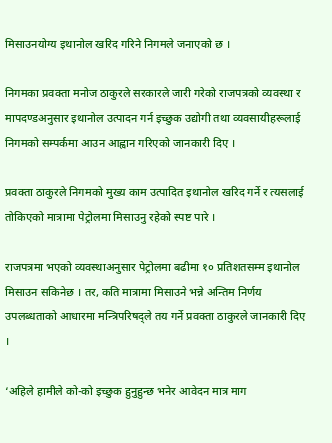मिसाउनयोग्य इथानोल खरिद गरिने निगमले जनाएको छ ।

निगमका प्रवक्ता मनोज ठाकुरले सरकारले जारी गरेको राजपत्रको व्यवस्था र मापदण्डअनुसार इथानोल उत्पादन गर्न इच्छुक उद्योगी तथा व्यवसायीहरूलाई निगमको सम्पर्कमा आउन आह्वान गरिएको जानकारी दिए ।

प्रवक्ता ठाकुरले निगमको मुख्य काम उत्पादित इथानोल खरिद गर्ने र त्यसलाई तोकिएको मात्रामा पेट्रोलमा मिसाउनु रहेको स्पष्ट पारे ।

राजपत्रमा भएको व्यवस्थाअनुसार पेट्रोलमा बढीमा १० प्रतिशतसम्म इथानोल मिसाउन सकिनेछ । तर, कति मात्रामा मिसाउने भन्ने अन्तिम निर्णय उपलब्धताको आधारमा मन्त्रिपरिषद्ले तय गर्ने प्रवक्ता ठाकुरले जानकारी दिए ।

‘अहिले हामीले को-को इच्छुक हुनुहुन्छ भनेर आवेदन मात्र माग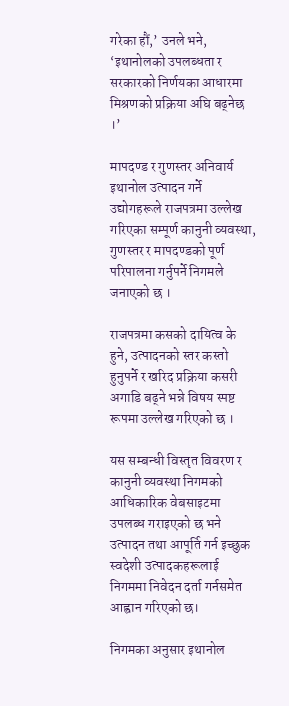गरेका हौं,’ उनले भने, ‘इथानोलको उपलब्धता र सरकारको निर्णयका आधारमा मिश्रणको प्रक्रिया अघि बढ्नेछ ।’

मापदण्ड र गुणस्तर अनिवार्य इथानोल उत्पादन गर्ने उद्योगहरूले राजपत्रमा उल्लेख गरिएका सम्पूर्ण कानुनी व्यवस्था, गुणस्तर र मापदण्डको पूर्ण परिपालना गर्नुपर्ने निगमले जनाएको छ ।

राजपत्रमा कसको दायित्व के हुने, उत्पादनको स्तर कस्तो हुनुपर्ने र खरिद प्रक्रिया कसरी अगाडि बढ्ने भन्ने विषय स्पष्ट रूपमा उल्लेख गरिएको छ ।

यस सम्बन्धी विस्तृत विवरण र कानुनी व्यवस्था निगमको आधिकारिक वेबसाइटमा उपलब्ध गराइएको छ भने उत्पादन तथा आपूर्ति गर्न इच्छुक स्वदेशी उत्पादकहरूलाई निगममा निवेदन दर्ता गर्नसमेत आह्वान गरिएको छ।

निगमका अनुसार इथानोल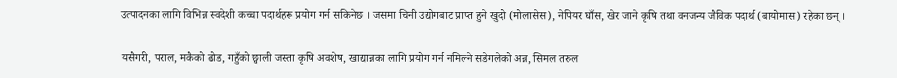उत्पादनका लागि विभिन्न स्वदेशी कच्चा पदार्थहरू प्रयोग गर्न सकिनेछ । जसमा चिनी उद्योगबाट प्राप्त हुने खुदो (मोलासेस), नेपियर घाँस, खेर जाने कृषि तथा वनजन्य जैविक पदार्थ (बायोमास) रहेका छन् ।

यसैगरी, पराल, मकैको ढोड, गहुँको छ्वाली जस्ता कृषि अवशेष, खाद्यान्नका लागि प्रयोग गर्न नमिल्ने सडेगलेको अन्न, सिमल तरुल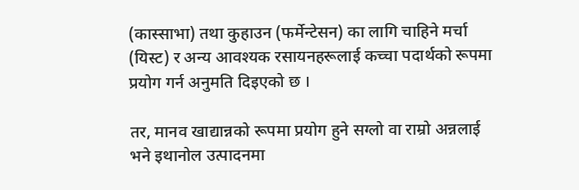(कास्साभा) तथा कुहाउन (फर्मेन्टेसन) का लागि चाहिने मर्चा (यिस्ट) र अन्य आवश्यक रसायनहरूलाई कच्चा पदार्थको रूपमा प्रयोग गर्न अनुमति दिइएको छ ।

तर, मानव खाद्यान्नको रूपमा प्रयोग हुने सग्लो वा राम्रो अन्नलाई भने इथानोल उत्पादनमा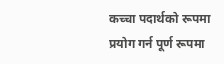कच्चा पदार्थको रूपमा प्रयोग गर्न पूर्ण रूपमा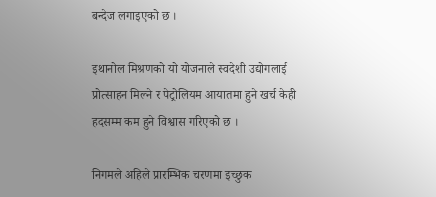बन्देज लगाइएको छ ।

इथानोल मिश्रणको यो योजनाले स्वदेशी उद्योगलाई प्रोत्साहन मिल्ने र पेट्रोलियम आयातमा हुने खर्च केही हदसम्म कम हुने विश्वास गरिएको छ ।

निगमले अहिले प्रारम्भिक चरणमा इच्छुक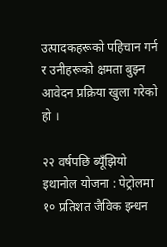उत्पादकहरूको पहिचान गर्न र उनीहरूको क्षमता बुझ्न आवेदन प्रक्रिया खुला गरेको हो ।

२२ वर्षपछि ब्यूँझियो इथानोल योजना : पेट्रोलमा १० प्रतिशत जैविक इन्धन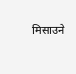मिसाउने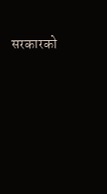सरकारको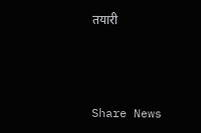तयारी



Share News